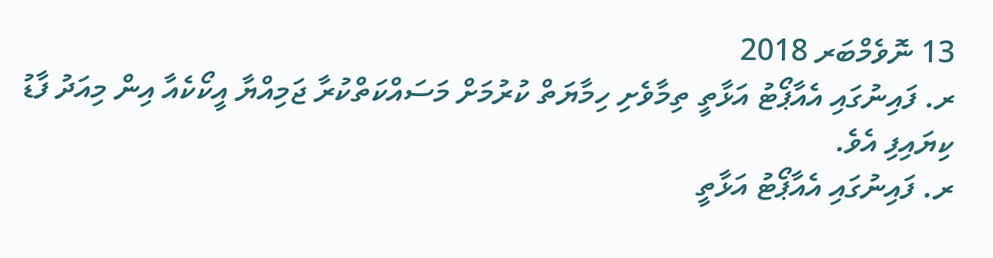13 ނޮވެމްބަރ 2018
ރ. ފައިނުގައި އެއާޕޯޓު އަޅާތީ ތިމާވެށި ހިމާޔަތް ކުރުމަށް މަސައްކަތްކުރާ ޖަމިއްޔާ އީކޯކެއާ އިން މިއަދު ފާޑު ކިޔައިފި އެވެ.
ރ. ފައިނުގައި އެއާޕޯޓު އަޅާތީ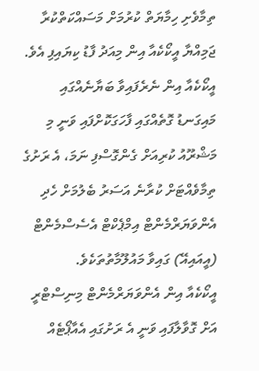ތިމާވެށި ހިމާޔަތް ކުރުމަށް މަސައްކަތްކުރާ ޖަމިއްޔާ އީކޯކެއާ އިން މިއަދު ފާޑު ކިޔައިފި އެވެ.
އީކޯކެއާ އިން ނެރެފައިވާ ބަޔާނެއްގައި މައިގަނޑު ގޮތެއްގައި ފާހަގަކޮށްފައި ވަނީ މި މަޝްރޫއު ކުރިއަށް ގެންގޮސްފި ނަމަ، އެ ރަށުގެ ތިމާވެއްޓަށް ކުރާނެ އަސަރު ބެލުމަށް ހެދި އެންވަޔަރްމެންޓް އިމްޕެކްޓް އެސެސްމެންޓް (އީއައިއޭ) ގައިވާ މައުލޫމާތުތަކެވެ.
އީކޯކެއާ އިން އެންވަޔަރްމެންޓް މިނިސްޓްރީ އަށް ގޮވާލާފައި ވަނީ އެ ރަށުގައި އެއާޕޯޓެއް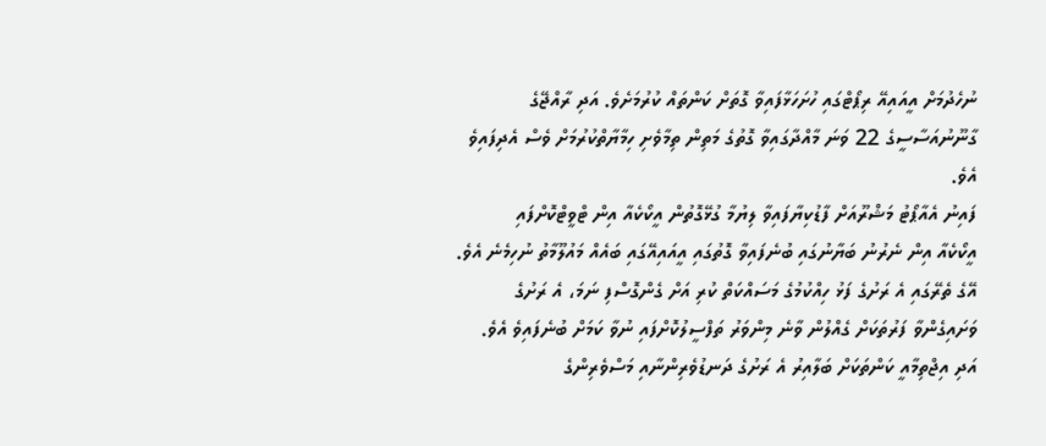ނުހެދުމަށް އީއައިއޭ ރިޕޯޓްގައި ހުށަހަޅާފައިވާ ގޮތަށް ކަންތައް ކުރުމަށެވެ. އަދި ރާއްޖޭގެ ގާނޫނުއަސާސީގެ 22 ވަނަ މާއްދާގައިވާ ގޮތުގެ މަތިން ތިމާވެށި ހިމާޔާތްކުރުމަށް ވެސް އެދިފައިވެ އެވެ.
ފައިނު އެއާޕޯޓު މަޝްރޫއަށް ފާޑުކިޔާފައިވާ ލިޔުމާ ގުޅޭގޮތުން އީކޯކެއާ އިން ޓްވީޓްކޮށްފައި
އީކޯކެއާ އިން ނެރުނު ބަޔާނުގައި ބުނެފައިވާ ގޮތުގައި އީއައިއޭގައި ބައެއް މައުލޫމާތު ނުހިމެނެ އެވެ. އޭގެ ތެރޭގައި އެ ރަށުގެ ފަޅު ހިއްކުމުގެ މަސައްކަތް ކުރި އަށް ގެންގޮސްފި ނަމަ، އެ ރަށުގެ ވަށައިގެންވާ ފަރުތަކަށް ގެއްލުން ވާނެ މިންވަރު ތަފްސީލުކޮށްފައި ނުވާ ކަމަށް ބުނެފައިވެ އެވެ. އަދި އިޖްތިމާއީ ކަންތަކަށް ބަލާއިރު އެ ރަށުގެ ދަނޑުވެރިންނާއި މަސްވެރިންގެ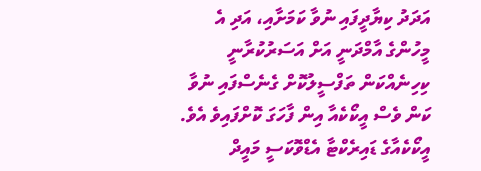އަދަދު ކިޔާދީފައި ނުވާ ކަމަށާއި، އަދި އެ މީހުންގެ އާމްދަނީ އަށް އަސަރުކުރާނީ ކިހިނެއްކަން ތަފްސީލުކޮށް ގެނެސްފައި ނުވާ ކަން ވެސް އީކޯކެއާ އިން ފާހަގަ ކޮށްފައިވެ އެވެ.
އީކޯކެއާގެ ޑައިރެކްޓާ އެޑްވޮކަސީ މައީދް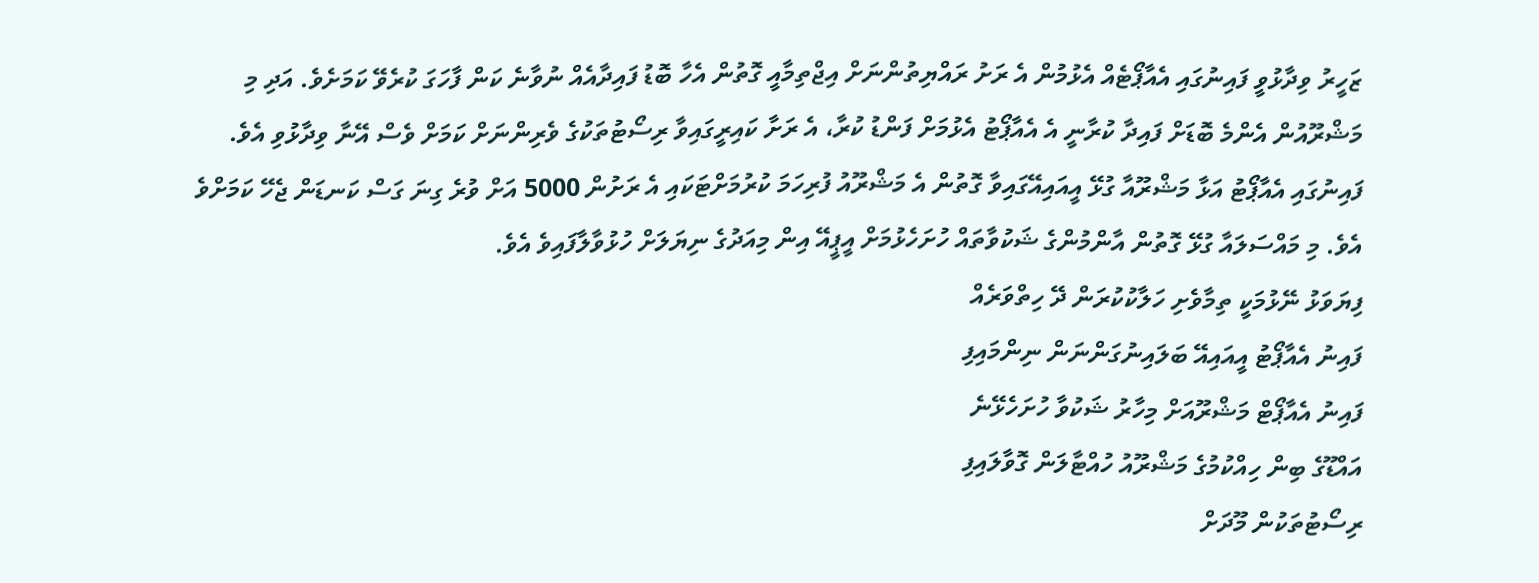ޒަހީރު ވިދާޅުވީ ފައިނުގައި އެއާޕޯޓެއް އެޅުމުން އެ ރަށު ރައްޔިތުންނަށް އިޖްތިމާއީ ގޮތުން އެހާ ބޮޑު ފައިދާއެއް ނުވާނެ ކަން ފާހަގަ ކުރެވޭ ކަމަށެވެ. އަދި މި މަޝްރޫއުން އެންމެ ބޮޑަށް ފައިދާ ކުރާނީ އެ އެއާޕޯޓު އެޅުމަށް ފަންޑު ކުރާ، އެ ރަށާ ކައިރީގައިވާ ރިސޯޓުތަކުގެ ވެރިންނަށް ކަމަށް ވެސް އޭނާ ވިދާޅުވި އެވެ.
ފައިނުގައި އެއާޕޯޓު އަޅާ މަޝްރޫއާ ގުޅޭ އީއައިއޭގައިވާ ގޮތުން އެ މަޝްރޫއު ފުރިހަމަ ކުރުމަށްޓަކައި އެ ރަށުން 5000 އަށް ވުރެ ގިނަ ގަސް ކަނޑަން ޖެހޭ ކަމަށްވެ އެވެ. މި މައްސަލައާ ގުޅޭ ގޮތުން އާންމުންގެ ޝަކުވާތައް ހުށަހެޅުމަށް އީޕީއޭ އިން މިއަދުގެ ނިޔަލަށް ހުޅުވާލާފައިވެ އެވެ.
ފިޔަވަޅު ނޭޅުމަކީ ތިމާވެށި ހަލާކުކުރަން ދޭ ހިތްވަރެއް
ފައިނު އެއާޕޯޓު އީއައިއޭ ބަލައިނުގަންނަން ނިންމައިފި
ފައިނު އެއާޕޯޓް މަޝްރޫއަށް މިހާރު ޝަކުވާ ހުށަހެޅޭނެ
އައްޑޫގެ ބިން ހިއްކުމުގެ މަޝްރޫއު ހުއްޓާލަން ގޮވާލައިފި
ރިސޯޓުތަކުން މޫދަށް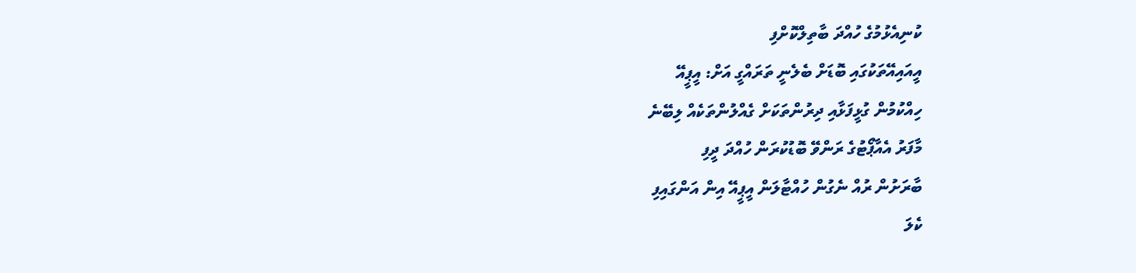ކުނިއެޅުމުގެ ހުއްދަ ބާތިލްކޮށްފި
އީއައިއޭތަކުގައި ބޮޑަށް ބެލެނީ ތަރައްގީ އަށް: އީޕީއޭ
ހިއްކުމުން ގުޅީފަޅާއި ދިރުންތަކަށް ގެއްލުންތަކެއް ލިބޭނެ
މާފަރު އެއާޕޯޓުގެ ރަންވޭ ބޮޑުކުރަން ހުއްދަ ދީފި
ބާރަށުން ރުއް ނެގުން ހުއްޓާލަން އީޕީއޭ އިން އަންގައިފި
ކެލަ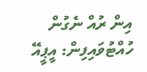އިން ރުއް ނެގުން ހުއްޓުވައިފިން: އީޕީއޭ